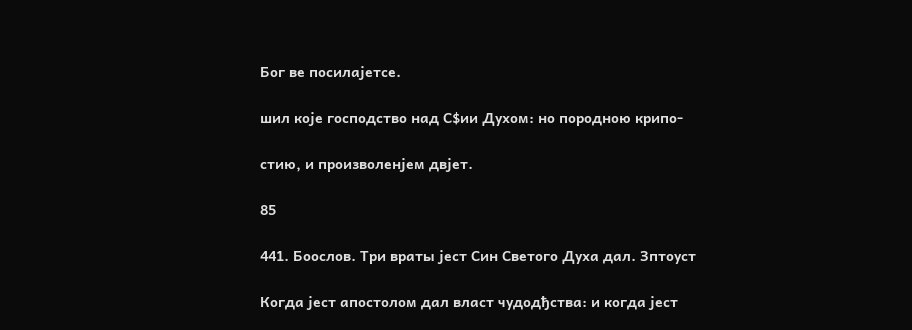Бог ве посилајетсе.

шил које господство над С$ии Духом: но породною крипо-

стию, и произволенјем двјет.

85

441. Боослов. Три враты јест Син Светого Духа дал. Зптоуст

Когда јест апостолом дал власт чудодђства: и когда јест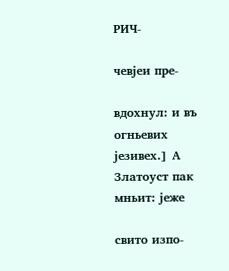РИЧ-

чевјеи пре-

вдохнул: и въ огньевих језивех.] А Златоуст пак мньит: јеже

свито изпо-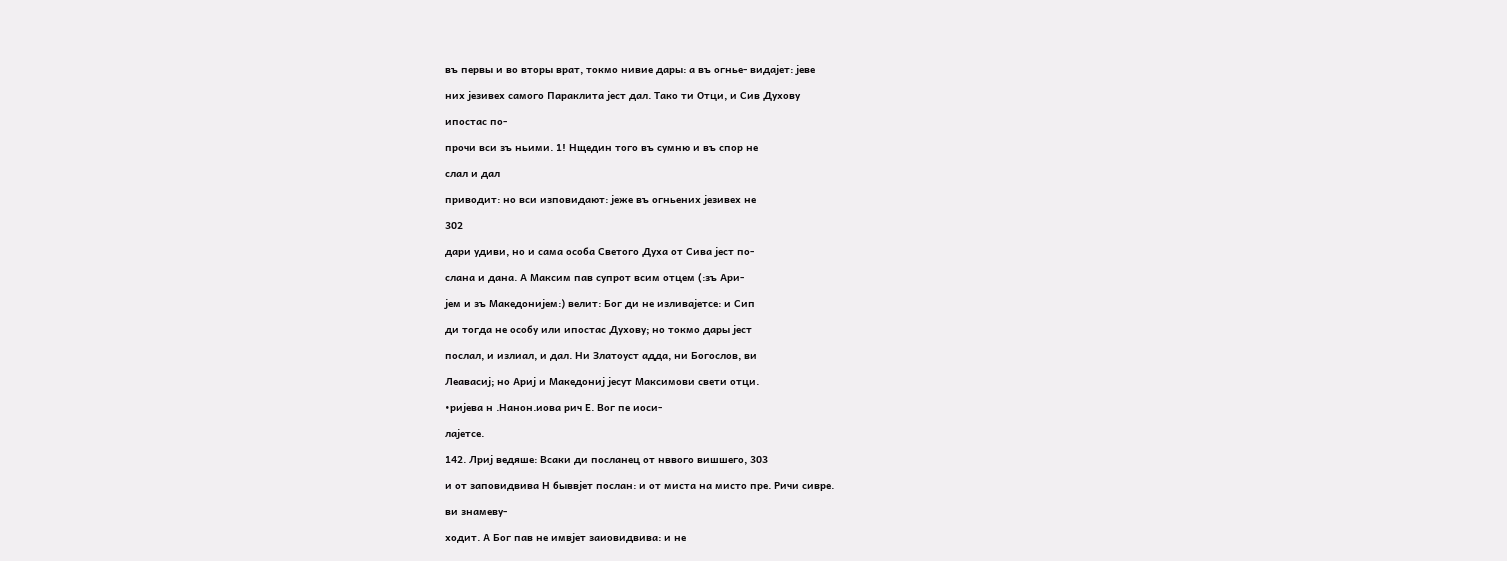въ первы и во вторы врат, токмо нивие дары: а въ огнье- видајет: јеве

них језивех самого Параклита јест дал. Тако ти Отци, и Сив Духову

ипостас по-

прочи вси зъ ньими. 1! Нщедин того въ сумню и въ спор не

слал и дал

приводит: но вси изповидают: јеже въ огньених језивех не

302

дари удиви, но и сама особа Светого Духа от Сива јест по-

слана и дана. А Максим пав супрот всим отцем (:зъ Ари-

јем и зъ Македонијем:) велит: Бог ди не изливајетсе: и Сип

ди тогда не особу или ипостас Духову; но токмо дары јест

послал, и излиал, и дал. Ни Златоуст адда, ни Богослов, ви

Леавасиј; но Ариј и Македониј јесут Максимови свети отци.

•ријева н .Нанон.иова рич Е. Вог пе иоси-

лајетсе.

142. Лриј ведяше: Всаки ди посланец от нввого вишшего, 303

и от заповидвива Н быввјет послан: и от миста на мисто пре. Ричи сивре.

ви знамеву-

ходит. А Бог пав не имвјет заиовидвива: и не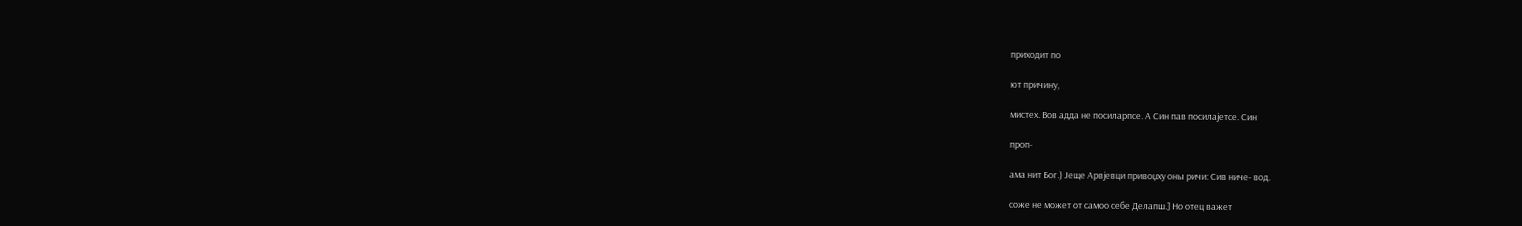приходит по

ют причину,

мистех. Вов адда не посиларпсе. А Син пав посилајетсе. Син

проп-

ама нит Бог.) Јеще Арвјевци привоџху оны ричи: Сив ниче- вод.

соже не может от самоо себе Делапш.] Но отец важет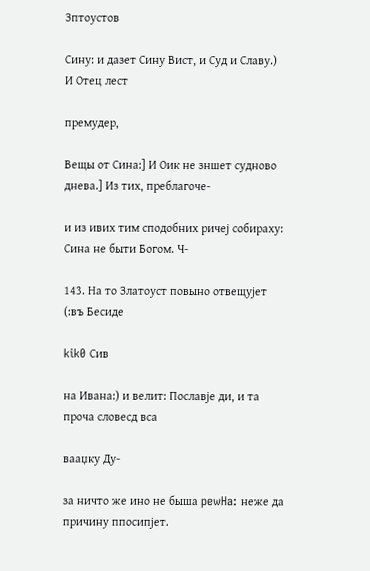Зптоустов

Сину: и дазет Сину Вист, и Суд и Славу.) И Отец лест

премудер,

Вещы от Сина:] И Оик не зншет судново днева.] Из тих, преблагоче-

и из ивих тим сподобних ричеј собираху: Сина не быти Богом. Ч-

143. На то Златоуст повыно отвещујет (:въ Бесиде

kik0 Сив

на Ивана:) и велит: Пославје ди, и та проча словесд вса

вааџку Ду-

за ничто же ино не быша pewHa: неже да причину ппосипјет.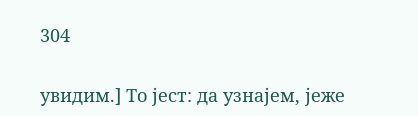304

увидим.] То јест: да узнајем, јеже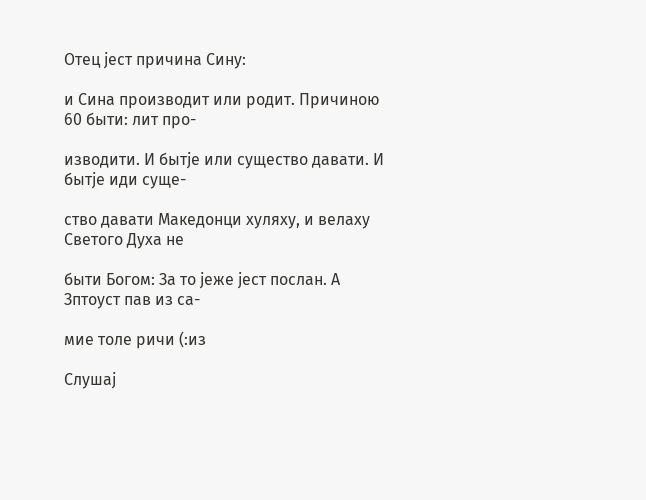Отец јест причина Сину:

и Сина производит или родит. Причиною 60 быти: лит про-

изводити. И бытје или существо давати. И бытје иди суще-

ство давати Македонци хуляху, и велаху Светого Духа не

быти Богом: За то јеже јест послан. А Зптоуст пав из са-

мие толе ричи (:из

Слушај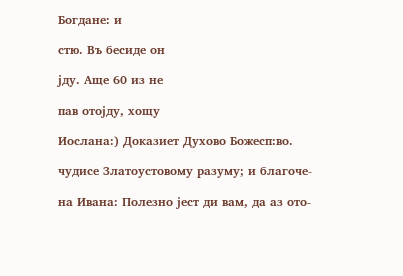Богдане: и

стю. Въ бесиде он

јду. Аще 60 из не

пав отојду, хощу

Иослана:) Доказиет Духово Божесп:во.

чудисе Златоустовому разуму; и благоче-

на Ивана: Полезно јест ди вам, да аз ото-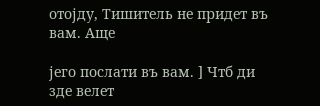отојду, Тишитель не придет въ вам. Аще

јего послати въ вам. ] Чтб ди зде велет